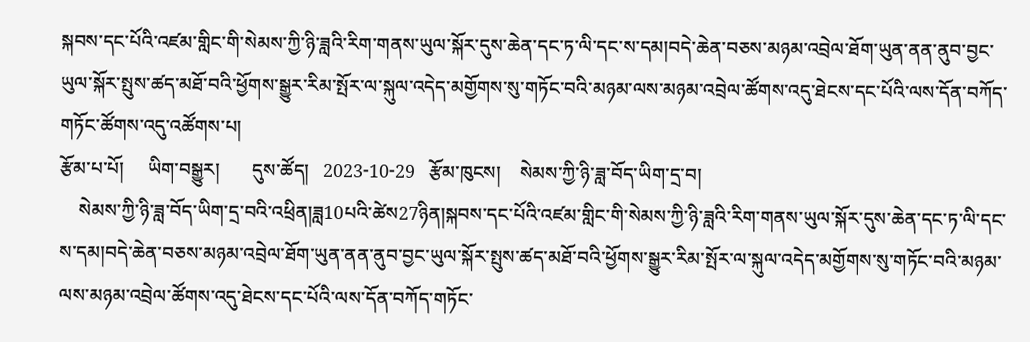སྐབས་དང་པོའི་འཛམ་གླིང་གི་སེམས་ཀྱི་ཉི་ཟླའི་རིག་གནས་ཡུལ་སྐོར་དུས་ཆེན་དང་ཏ་ལི་དང་ས་དམ།བདེ་ཆེན་བཅས་མཉམ་འབྲེལ་ཐོག་ཡུན་ནན་ནུབ་བྱང་ཡུལ་སྐོར་སྤུས་ཚད་མཐོ་བའི་ཕྱོགས་སྒྱུར་རིམ་སྤོར་ལ་སྐུལ་འདེད་མགྱོགས་སུ་གཏོང་བའི་མཉམ་ལས་མཉམ་འབྲེལ་ཚོགས་འདུ་ཐེངས་དང་པོའི་ལས་དོན་བཀོད་གཏོང་ཚོགས་འདུ་འཚོགས་པ།
རྩོམ་པ་པོ།     ཡིག་བསྒྱུར།       དུས་ཚོད།   2023-10-29   རྩོམ་ཁུངས།    སེམས་ཀྱི་ཉི་ཟླ་བོད་ཡིག་དྲ་བ།
    སེམས་ཀྱི་ཉི་ཟླ་བོད་ཡིག་དྲ་བའི་འཕྲིན།ཟླ10པའི་ཚེས27ཉིན།སྐབས་དང་པོའི་འཛམ་གླིང་གི་སེམས་ཀྱི་ཉི་ཟླའི་རིག་གནས་ཡུལ་སྐོར་དུས་ཆེན་དང་ཏ་ལི་དང་ས་དམ།བདེ་ཆེན་བཅས་མཉམ་འབྲེལ་ཐོག་ཡུན་ནན་ནུབ་བྱང་ཡུལ་སྐོར་སྤུས་ཚད་མཐོ་བའི་ཕྱོགས་སྒྱུར་རིམ་སྤོར་ལ་སྐུལ་འདེད་མགྱོགས་སུ་གཏོང་བའི་མཉམ་ལས་མཉམ་འབྲེལ་ཚོགས་འདུ་ཐེངས་དང་པོའི་ལས་དོན་བཀོད་གཏོང་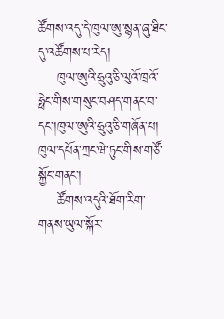ཚོགས་འདུ་དེ་ཁུལ་ཨུ་སྙན་ཞུ་ཐིང་དུ་འཚོགས་པ་རེད།
    ཁུལ་ཨུའི་ཧྲུའུ་ཅི་ལུའོ་ཁྲའོ་ཧྥེང་གིས་གསུང་བཤད་གནང་བ་དང་།ཁུལ་ཨུའི་ཧྲུའུ་ཅི་གཞོན་པ། ཁུལ་དཔོན་ཀྲང་ཝེ་ཏུང་གིས་གཙོ་སྐྱོང་གནང་།
    ཚོགས་འདུའི་ཐོག་རིག་གནས་ཡུལ་སྐོར་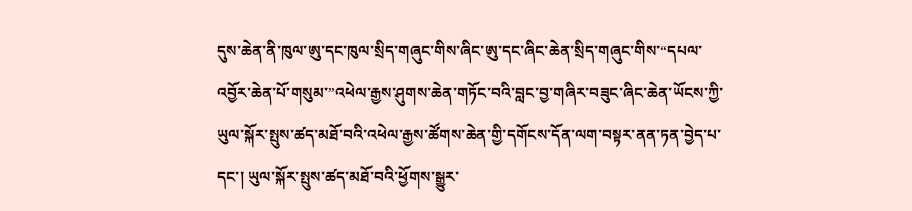དུས་ཆེན་ནི་ཁུལ་ཨུ་དང་ཁུལ་སྲིད་གཞུང་གིས་ཞིང་ཨུ་དང་ཞིང་ཆེན་སྲིད་གཞུང་གིས་“དཔལ་འབྱོར་ཆེན་པོ་གསུམ་”འཕེལ་རྒྱས་ཤུགས་ཆེན་གཏོང་བའི་བླང་བྱ་གཞིར་བཟུང་ཞིང་ཆེན་ཡོངས་ཀྱི་ཡུལ་སྐོར་སྤུས་ཚད་མཐོ་བའི་འཕེལ་རྒྱས་ཚོགས་ཆེན་གྱི་དགོངས་དོན་ལག་བསྟར་ནན་ཏན་བྱེད་པ་དང་། ཡུལ་སྐོར་སྤུས་ཚད་མཐོ་བའི་ཕྱོགས་སྒྱུར་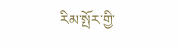རིམ་སྤོར་གྱི་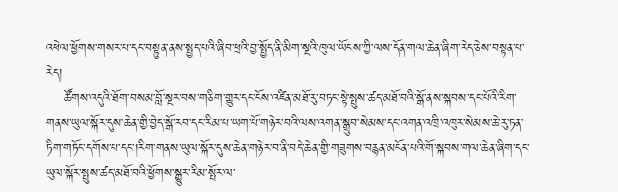འཕེལ་ཕྱོགས་གསར་པ་དང་བསྟུན་ནས་སྤྱད་པའི་ཞིབ་ཕྲའི་བྱ་སྤྱོད་ནི་མིག་སྔའི་ཁུལ་ཡོངས་ཀྱི་ལས་དོན་གལ་ཆེན་ཞིག་རེད་ཅེས་བསྟན་པ་རེད།
    ཚོགས་འདུའི་ཐོག་བསམ་བློ་སྔར་བས་གཅིག་གྱུར་དང་ངོས་འཛིན་མཐོ་རུ་བཏང་སྟེ་སྤུས་ཚད་མཐོ་བའི་སྒོ་ནས་སྐབས་དང་པོའི་རིག་གནས་ཡུལ་སྐོར་དུས་ཆེན་གྱི་བྱེད་སྒོ་རབ་དང་རིམ་པ་ཡག་པོ་གཉེར་བའི་ལས་འགན་སྒྲུབ་སེམས་དང་འགན་འཁྲི་འཁུར་སེམས་ཆེ་རུ་ཏན་ཏིག་གཏོང་དགོས་པ་དང་།རིག་གནས་ཡུལ་སྐོར་དུས་ཆེན་གཉེར་བ་ནི་བདེ་ཆེན་གྱི་གཟུགས་བརྙན་མངོན་པའི་གོ་སྐབས་གལ་ཆེན་ཞིག་དང་ཡུལ་སྐོར་སྤུས་ཚད་མཐོ་བའི་ཕྱོགས་སྒྱུར་རིམ་སྤོར་ལ་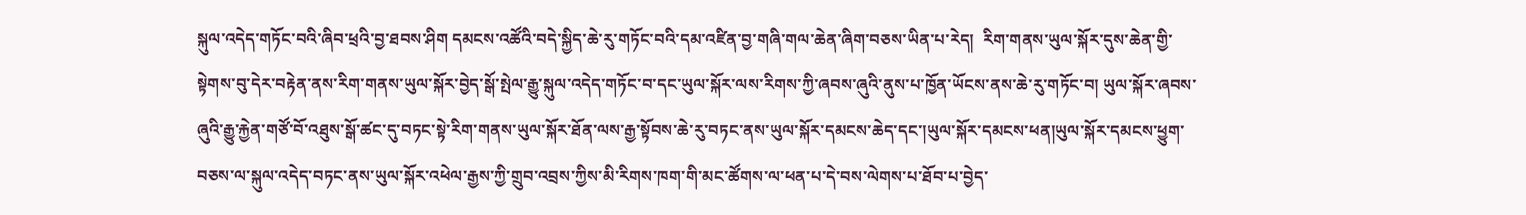སྐུལ་འདེད་གཏོང་བའི་ཞིབ་ཕྲའི་བྱ་ཐབས་ཤིག དམངས་འཚོའི་བདེ་སྐྱིད་ཆེ་རུ་གཏོང་བའི་དམ་འཛིན་བྱ་གཞི་གལ་ཆེན་ཞིག་བཅས་ཡིན་པ་རེད།  རིག་གནས་ཡུལ་སྐོར་དུས་ཆེན་གྱི་སྟེགས་བུ་དེར་བརྟེན་ནས་རིག་གནས་ཡུལ་སྐོར་བྱེད་སྒོ་སྤེལ་རྒྱུ་སྐུལ་འདེད་གཏོང་བ་དང་ཡུལ་སྐོར་ལས་རིགས་ཀྱི་ཞབས་ཞུའི་ནུས་པ་ཁྱོན་ཡོངས་ནས་ཆེ་རུ་གཏོང་བ། ཡུལ་སྐོར་ཞབས་ཞུའི་རྒྱུ་རྐྱེན་གཙོ་བོ་འཐུས་སྒོ་ཚང་དུ་བཏང་སྟེ་རིག་གནས་ཡུལ་སྐོར་ཐོན་ལས་རྒྱ་སྟོབས་ཆེ་རུ་བཏང་ནས་ཡུལ་སྐོར་དམངས་ཆེད་དང་།ཡུལ་སྐོར་དམངས་ཕན།ཡུལ་སྐོར་དམངས་ཕྱུག་བཅས་ལ་སྐུལ་འདེད་བཏང་ནས་ཡུལ་སྐོར་འཕེལ་རྒྱས་ཀྱི་གྲུབ་འབྲས་ཀྱིས་མི་རིགས་ཁག་གི་མང་ཚོགས་ལ་ཕན་པ་དེ་བས་ལེགས་པ་ཐོབ་པ་བྱེད་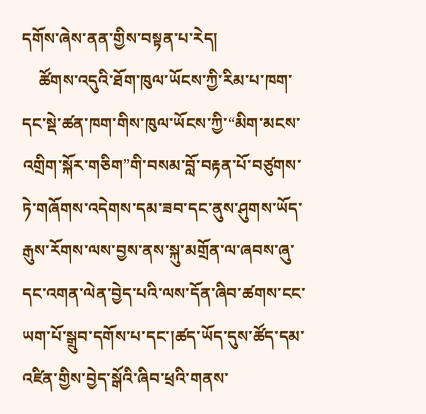དགོས་ཞེས་ནན་གྱིས་བསྟན་པ་རེད།
    ཚོགས་འདུའི་ཐོག་ཁུལ་ཡོངས་ཀྱི་རིམ་པ་ཁག་དང་སྡེ་ཚན་ཁག་གིས་ཁུལ་ཡོངས་ཀྱི་“མིག་མངས་འགྲིག་སྐོར་གཅིག”གི་བསམ་བློ་བརྟན་པོ་བཙུགས་ཏེ་གཞོགས་འདེགས་དམ་ཟབ་དང་ནུས་ཤུགས་ཡོད་རྒུས་རོགས་ལས་བྱས་ནས་སྐུ་མགྲོན་ལ་ཞབས་ཞུ་དང་འགན་ལེན་བྱེད་པའི་ལས་དོན་ཞིབ་ཚགས་ངང་ཡག་པོ་སྒྲུབ་དགོས་པ་དང་།ཚད་ཡོད་དུས་ཚོད་དམ་འཛིན་གྱིས་བྱེད་སྒོའི་ཞིབ་ཕྲའི་གནས་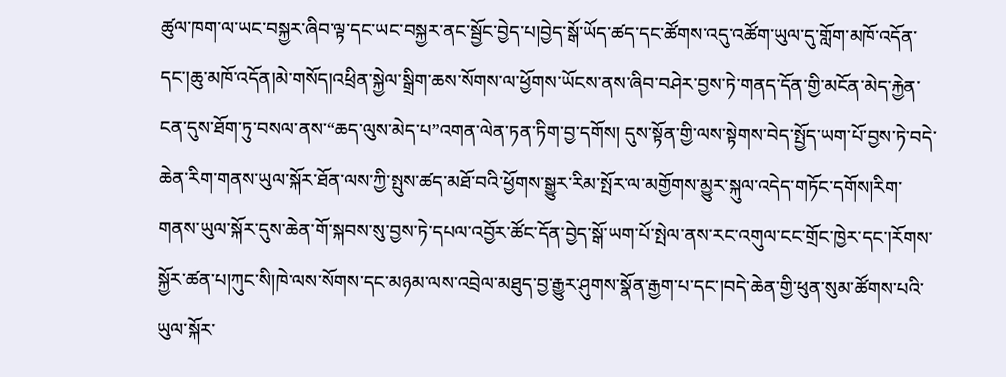ཚུལ་ཁག་ལ་ཡང་བསྐྱར་ཞིབ་ལྟ་དང་ཡང་བསྐྱར་ནང་སྦྱོང་བྱེད་པ།བྱེད་སྒོ་ཡོད་ཚད་དང་ཚོགས་འདུ་འཚོག་ཡུལ་དུ་གློག་མཁོ་འདོན་དང་།ཆུ་མཁོ་འདོན།མེ་གསོད།འཕྲིན་སྐྱེལ་སྒྲིག་ཆས་སོགས་ལ་ཕྱོགས་ཡོངས་ནས་ཞིབ་བཤེར་བྱས་ཏེ་གནད་དོན་གྱི་མངོན་མེད་རྐྱེན་ངན་དུས་ཐོག་ཏུ་བསལ་ནས་“ཆད་ལུས་མེད་པ”འགན་ལེན་ཏན་ཏིག་བྱ་དགོས། དུས་སྟོན་གྱི་ལས་སྟེགས་བེད་སྤྱོད་ཡག་པོ་བྱས་ཏེ་བདེ་ཆེན་རིག་གནས་ཡུལ་སྐོར་ཐོན་ལས་ཀྱི་སྤུས་ཚད་མཐོ་བའི་ཕྱོགས་སྒྱུར་རིམ་སྤོར་ལ་མགྱོགས་མྱུར་སྐུལ་འདེད་གཏོང་དགོས།རིག་གནས་ཡུལ་སྐོར་དུས་ཆེན་གོ་སྐབས་སུ་བྱས་ཏེ་དཔལ་འབྱོར་ཚོང་དོན་བྱེད་སྒོ་ཡག་པོ་སྤེལ་ནས་རང་འགུལ་ངང་གྲོང་ཁྱེར་དང་།རོགས་སྐྱོར་ཚན་པ།ཀུང་སི།ཁེ་ལས་སོགས་དང་མཉམ་ལས་འབྲེལ་མཐུད་བྱ་རྒྱུར་ཤུགས་སྣོན་རྒྱག་པ་དང་།བདེ་ཆེན་གྱི་ཕུན་སུམ་ཚོགས་པའི་ཡུལ་སྐོར་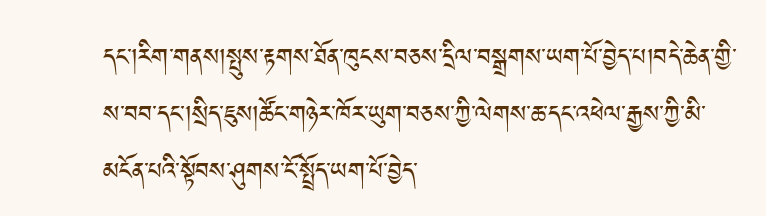དང་།རིག་གནས།སྤུས་རྟགས་ཐོན་ཁུངས་བཅས་དྲིལ་བསྒྲགས་ཡག་པོ་བྱེད་པ།བདེ་ཆེན་གྱི་ས་བབ་དང་།སྲིད་ཇུས།ཚོང་གཉེར་ཁོར་ཡུག་བཅས་ཀྱི་ལེགས་ཆ་དང་འཕེལ་རྒྱས་ཀྱི་མི་མངོན་པའི་སྟོབས་ཤུགས་ངོ་སྤྲོད་ཡག་པོ་བྱེད་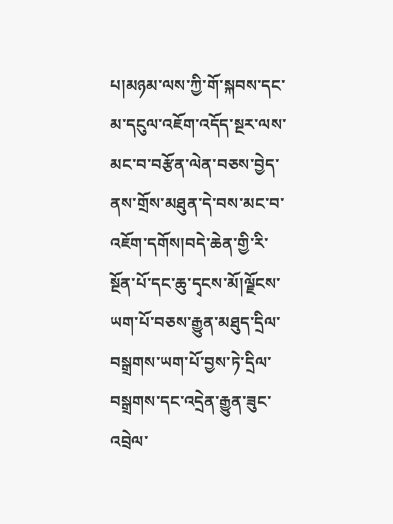པ།མཉམ་ལས་ཀྱི་གོ་སྐབས་དང་མ་དངུལ་འཇོག་འདོད་སྔར་ལས་མང་བ་བརྩོན་ལེན་བཅས་བྱེད་ནས་གྲོས་མཐུན་དེ་བས་མང་བ་འཇོག་དགོས།བདེ་ཆེན་གྱི་རི་སྔོན་པོ་དང་ཆུ་དྭངས་མོ།ལྗོངས་ཡག་པོ་བཅས་རྒྱུན་མཐུད་དྲིལ་བསྒྲགས་ཡག་པོ་བྱས་ཏེ་དྲིལ་བསྒྲགས་དང་འདྲེན་རྒྱུན་ཟུང་འབྲེལ་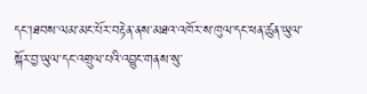དང་།ཐབས་ལམ་མང་པོར་བརྟེན་ནས་མཐའ་འཁོར་ས་ཁུལ་དང་ཕན་ཚུན་ཡུལ་སྐོར་བྱ་ཡུལ་དང་འགྲུལ་པའི་འབྱུང་གནས་སུ་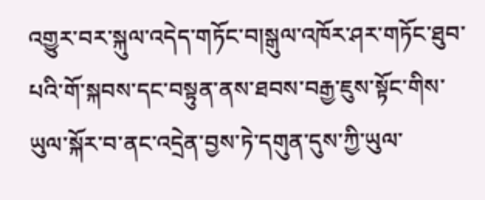འགྱུར་བར་སྐུལ་འདེད་གཏོང་བ།སྒུལ་འཁོར་ཤར་གཏོང་ཐུབ་པའི་གོ་སྐབས་དང་བསྟུན་ནས་ཐབས་བརྒྱ་ཇུས་སྟོང་གིས་ཡུལ་སྐོར་བ་ནང་འདྲེན་བྱས་ཏེ་དགུན་དུས་ཀྱི་ཡུལ་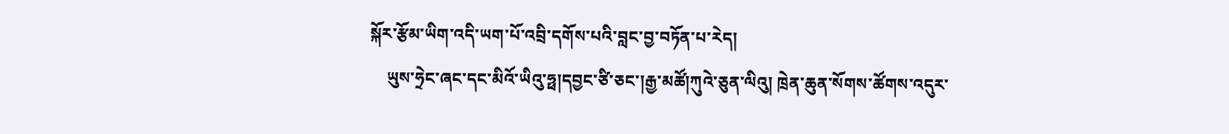སྐོར་རྩོམ་ཡིག་འདི་ཡག་པོ་འབྲི་དགོས་པའི་བླང་བྱ་བཏོན་པ་རེད།
    ཡུས་ཧྲེང་ཞང་དང་མིའོ་ཡིའུ་ཧྥ།དབྱང་ཙི་ཅང་།རྒྱ་མཚོ།ཀུའེ་ཅུན་ལིའུ། ཁྲེན་ཆུན་སོགས་ཚོགས་འདུར་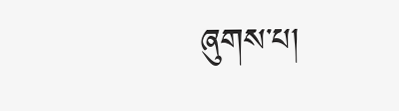ཞུགས་པ།